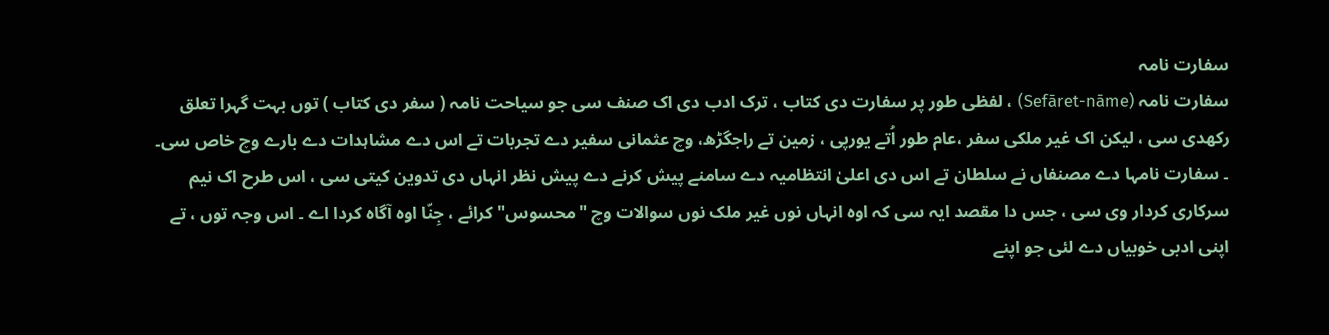سفارت نامہ
سفارت نامہ (Sefāret-nāme) ، لفظی طور پر سفارت دی کتاب ، ترک ادب دی اک صنف سی جو سیاحت نامہ ( سفر دی کتاب ) توں بہت گہرا تعلق رکھدی سی ، لیکن اک غیر ملکی سفر ،عام طور اُتے یورپی ، زمین تے راجگڑھ، وچ عثمانی سفیر دے تجربات تے اس دے مشاہدات دے بارے وچ خاص سی۔ ۔ سفارت نامہا دے مصنفاں نے سلطان تے اس دی اعلیٰ انتظامیہ دے سامنے پیش کرنے دے پیش نظر انہاں دی تدوین کيتی سی ، اس طرح اک نیم سرکاری کردار وی سی ، جس دا مقصد ایہ سی کہ اوہ انہاں نوں غیر ملک نوں سوالات وچ "محسوس" کرائے ، جِنّا اوہ آگاہ کردا اے ۔ اس وجہ توں ، تے اپنی ادبی خوبیاں دے لئی جو اپنے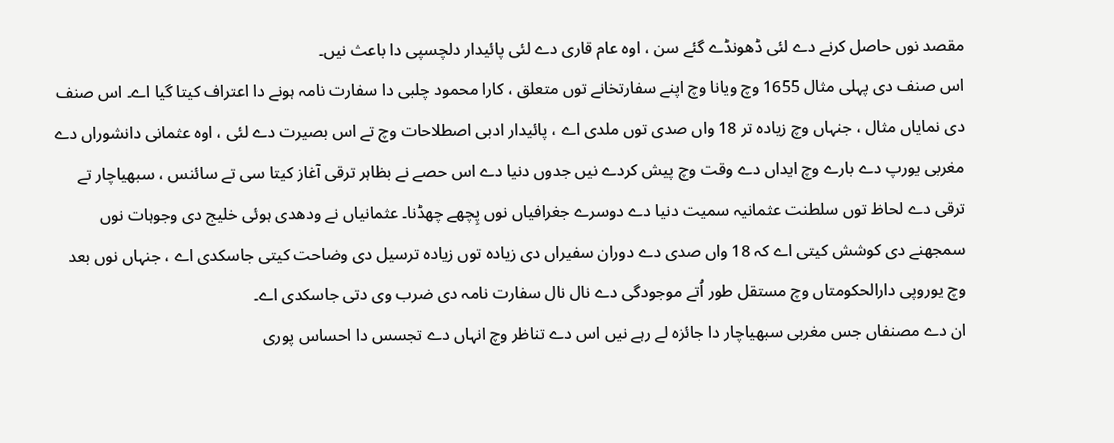مقصد نوں حاصل کرنے دے لئی ڈھونڈے گئے سن ، اوہ عام قاری دے لئی پائیدار دلچسپی دا باعث نيں۔
اس صنف دی پہلی مثال 1655 وچ ویانا وچ اپنے سفارتخانے توں متعلق ، کارا محمود چلبی دا سفارت نامہ ہونے دا اعتراف کيتا گیا اے۔ اس صنف دی نمایاں مثال ، جنہاں وچ زیادہ تر 18 واں صدی توں ملدی اے ، پائیدار ادبی اصطلاحات وچ تے اس بصیرت دے لئی ، اوہ عثمانی دانشوراں دے مغربی یورپ دے بارے وچ ایداں دے وقت وچ پیش کردے نيں جدوں دنیا دے اس حصے نے بظاہر ترقی آغاز کيتا سی تے سائنس ، سبھیاچار تے ترقی دے لحاظ توں سلطنت عثمانیہ سمیت دنیا دے دوسرے جغرافیاں نوں پِچھے چھڈنا۔ عثمانیاں نے ودھدی ہوئی خلیج دی وجوہات نوں سمجھنے دی کوشش کيتی اے کہ 18 واں صدی دے دوران سفیراں دی زیادہ توں زیادہ ترسیل دی وضاحت کيتی جاسکدی اے ، جنہاں نوں بعد وچ یوروپی دارالحکومتاں وچ مستقل طور اُتے موجودگی دے نال نال سفارت نامہ دی ضرب وی دتی جاسکدی اے۔
ان دے مصنفاں جس مغربی سبھیاچار دا جائزہ لے رہے نيں اس دے تناظر وچ انہاں دے تجسس دا احساس پوری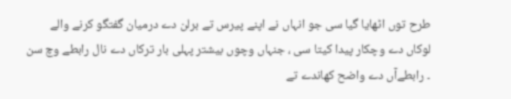طرح توں اٹھایا گیا سی جو انہاں نے اپنے پیرس تے برلن دے درمیان گفتگو کرنے والے لوکاں دے وچکار پیدا کيتا سی ، جنہاں وچوں بیشتر پہلی بار ترکاں دے نال رابطے وچ سن ۔ رابطےآں دے واضح کھاندے تے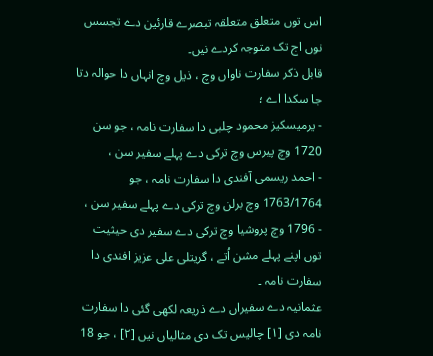اس توں متعلق متعلقہ تبصرے قارئین دے تجسس نوں اج تک متوجہ کردے نيں۔
قابل ذکر سفارت ناواں وچ ، ذیل وچ انہاں دا حوالہ دتا جا سکدا اے ؛
- یرمیسکیز محمود چلبی دا سفارت نامہ ، جو سن 1720 وچ پیرس وچ ترکی دے پہلے سفیر سن ،
- احمد ریسمی آفندی دا سفارت نامہ ، جو 1763/1764 وچ برلن وچ ترکی دے پہلے سفیر سن ،
- 1796 وچ پروشیا وچ ترکی دے سفیر دی حیثیت توں اپنے پہلے مشن اُتے ، گریتلی علی عزیز افندی دا سفارت نامہ ۔
عثمانیہ دے سفیراں دے ذریعہ لکھی گئی دا سفارت نامہ دی [۱] چالیس تک دی مثالیاں نيں [۲] ، جو 18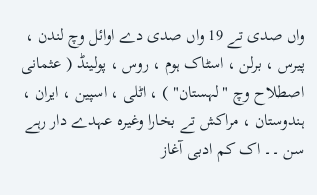واں صدی تے 19 واں صدی دے اوائل وچ لندن ، پیرس ، برلن ، اسٹاک ہوم ، روس ، پولینڈ ( عثمانی اصطلاح وچ "لہستان" ) ، اٹلی ، اسپین ، ایران ، ہندوستان ، مراکش تے بخارا وغیرہ عہدے دار رہے سن ۔۔ اک کم ادبی آغاز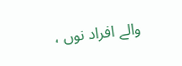والے افراد نوں ،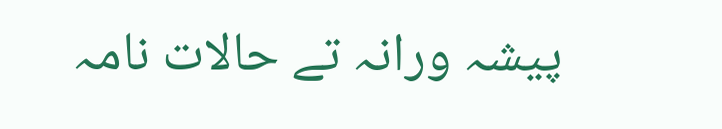پیشہ ورانہ تے حالات نامہ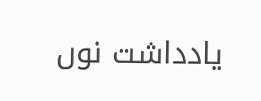یادداشت نوں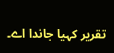تقریر کہیا جاندا اے۔